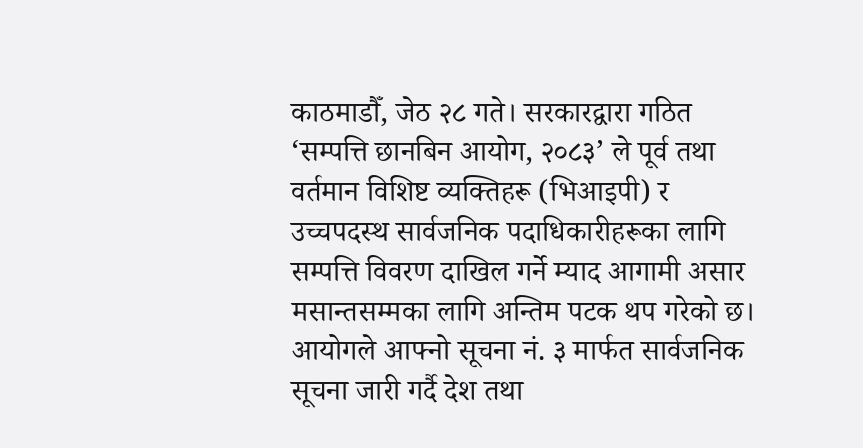काठमाडौँ, जेठ २८ गते। सरकारद्वारा गठित ‘सम्पत्ति छानबिन आयोग, २०८३’ ले पूर्व तथा वर्तमान विशिष्ट व्यक्तिहरू (भिआइपी) र उच्चपदस्थ सार्वजनिक पदाधिकारीहरूका लागि सम्पत्ति विवरण दाखिल गर्ने म्याद आगामी असार मसान्तसम्मका लागि अन्तिम पटक थप गरेको छ। आयोगले आफ्नो सूचना नं. ३ मार्फत सार्वजनिक सूचना जारी गर्दै देश तथा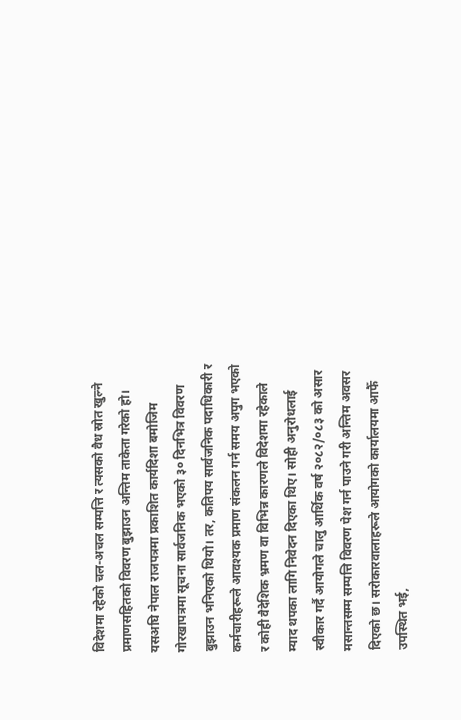विदेशमा रहेको चल-अचल सम्पत्ति र त्यसको वैध स्रोत खुल्ने प्रमाणसहितको विवरण बुझाउन अन्तिम ताकेता गरेको हो।
यसअघि नेपाल राजपत्रमा प्रकाशित कार्यदिशा बमोजिम गोरखापत्रमा सूचना सार्वजनिक भएको ३० दिनभित्र विवरण बुझाउन भनिएको थियो। तर, कतिपय सार्वजनिक पदाधिकारी र कर्मचारीहरूले आवश्यक प्रमाण संकलन गर्न समय अपुग भएको र कोही वैदेशिक भ्रमण वा विभिन्न कारणले विदेशमा रहेकाले म्याद थपका लागि निवेदन दिएका थिए। सोही अनुरोधलाई स्वीकार गर्दै आयोगले चालु आर्थिक वर्ष २०८२/०८३ को असार मसान्तसम्म सम्पत्ति विवरण पेश गर्न पाउने गरी अन्तिम अवसर दिएको छ। सरोकारवालाहरूले आयोगको कार्यालयमा आफैँ उपस्थित भई,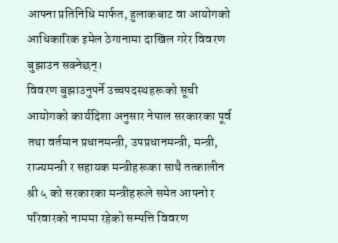आफ्ना प्रतिनिधि मार्फत, हुलाकबाट वा आयोगको आधिकारिक इमेल ठेगानामा दाखिल गरेर विवरण बुझाउन सक्नेछन्।
विवरण बुझाउनुपर्ने उच्चपदस्थहरूको सूची
आयोगको कार्यदिशा अनुसार नेपाल सरकारका पूर्व तथा वर्तमान प्रधानमन्त्री, उपप्रधानमन्त्री, मन्त्री, राज्यमन्त्री र सहायक मन्त्रीहरूका साथै तत्कालीन श्री ५ को सरकारका मन्त्रीहरूले समेत आफ्नो र परिवारको नाममा रहेको सम्पत्ति विवरण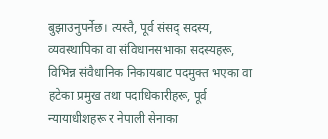बुझाउनुपर्नेछ। त्यस्तै, पूर्व संसद् सदस्य, व्यवस्थापिका वा संविधानसभाका सदस्यहरू, विभिन्न संवैधानिक निकायबाट पदमुक्त भएका वा हटेका प्रमुख तथा पदाधिकारीहरू, पूर्व न्यायाधीशहरू र नेपाली सेनाका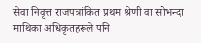सेवा निवृत्त राजपत्रांकित प्रथम श्रेणी वा सोभन्दा माथिका अधिकृतहरूले पनि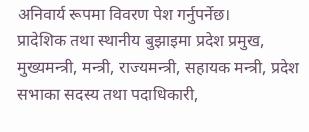अनिवार्य रूपमा विवरण पेश गर्नुपर्नेछ।
प्रादेशिक तथा स्थानीय बुझाइमा प्रदेश प्रमुख, मुख्यमन्त्री, मन्त्री, राज्यमन्त्री, सहायक मन्त्री, प्रदेश सभाका सदस्य तथा पदाधिकारी,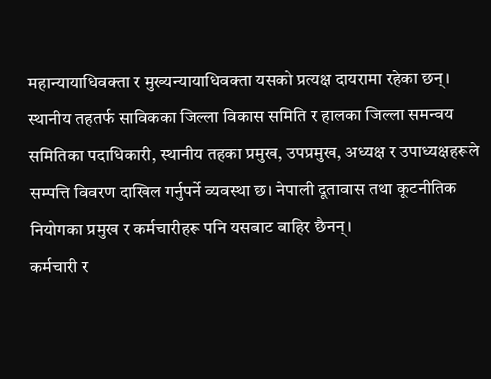महान्यायाधिवक्ता र मुख्यन्यायाधिवक्ता यसको प्रत्यक्ष दायरामा रहेका छन्। स्थानीय तहतर्फ साविकका जिल्ला विकास समिति र हालका जिल्ला समन्वय समितिका पदाधिकारी, स्थानीय तहका प्रमुख, उपप्रमुख, अध्यक्ष र उपाध्यक्षहरूले सम्पत्ति विवरण दाखिल गर्नुपर्ने व्यवस्था छ। नेपाली दूतावास तथा कूटनीतिक नियोगका प्रमुख र कर्मचारीहरू पनि यसबाट बाहिर छैनन्।
कर्मचारी र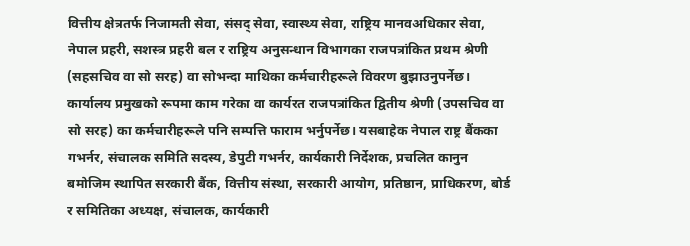वित्तीय क्षेत्रतर्फ निजामती सेवा, संसद् सेवा, स्वास्थ्य सेवा, राष्ट्रिय मानवअधिकार सेवा, नेपाल प्रहरी, सशस्त्र प्रहरी बल र राष्ट्रिय अनुसन्धान विभागका राजपत्रांकित प्रथम श्रेणी (सहसचिव वा सो सरह) वा सोभन्दा माथिका कर्मचारीहरूले विवरण बुझाउनुपर्नेछ। कार्यालय प्रमुखको रूपमा काम गरेका वा कार्यरत राजपत्रांकित द्वितीय श्रेणी (उपसचिव वा सो सरह) का कर्मचारीहरूले पनि सम्पत्ति फाराम भर्नुपर्नेछ। यसबाहेक नेपाल राष्ट्र बैंकका गभर्नर, संचालक समिति सदस्य, डेपुटी गभर्नर, कार्यकारी निर्देशक, प्रचलित कानुन बमोजिम स्थापित सरकारी बैंक, वित्तीय संस्था, सरकारी आयोग, प्रतिष्ठान, प्राधिकरण, बोर्ड र समितिका अध्यक्ष, संचालक, कार्यकारी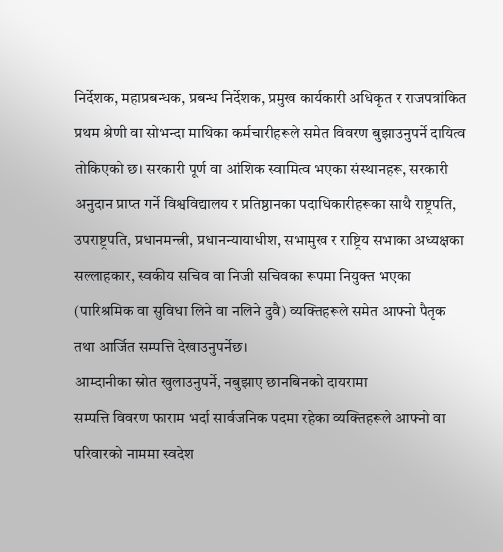निर्देशक, महाप्रबन्धक, प्रबन्ध निर्देशक, प्रमुख कार्यकारी अधिकृत र राजपत्रांकित प्रथम श्रेणी वा सोभन्दा माथिका कर्मचारीहरूले समेत विवरण बुझाउनुपर्ने दायित्व तोकिएको छ। सरकारी पूर्ण वा आंशिक स्वामित्व भएका संस्थानहरू, सरकारी अनुदान प्राप्त गर्ने विश्वविद्यालय र प्रतिष्ठानका पदाधिकारीहरूका साथै राष्ट्रपति, उपराष्ट्रपति, प्रधानमन्त्री, प्रधानन्यायाधीश, सभामुख र राष्ट्रिय सभाका अध्यक्षका सल्लाहकार, स्वकीय सचिव वा निजी सचिवका रूपमा नियुक्त भएका (पारिश्रमिक वा सुविधा लिने वा नलिने दुवै) व्यक्तिहरूले समेत आफ्नो पैतृक तथा आर्जित सम्पत्ति देखाउनुपर्नेछ।
आम्दानीका स्रोत खुलाउनुपर्ने, नबुझाए छानबिनको दायरामा
सम्पत्ति विवरण फाराम भर्दा सार्वजनिक पदमा रहेका व्यक्तिहरूले आफ्नो वा परिवारको नाममा स्वदेश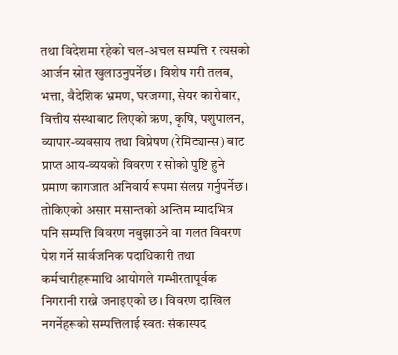तथा विदेशमा रहेको चल-अचल सम्पत्ति र त्यसको आर्जन स्रोत खुलाउनुपर्नेछ। विशेष गरी तलब, भत्ता, वैदेशिक भ्रमण, घरजग्गा, सेयर कारोबार, वित्तीय संस्थाबाट लिएको ऋण, कृषि, पशुपालन, व्यापार-व्यवसाय तथा विप्रेषण (रेमिट्यान्स) बाट प्राप्त आय-व्ययको विवरण र सोको पुष्टि हुने प्रमाण कागजात अनिवार्य रूपमा संलग्न गर्नुपर्नेछ।
तोकिएको असार मसान्तको अन्तिम म्यादभित्र पनि सम्पत्ति विवरण नबुझाउने वा गलत विवरण पेश गर्ने सार्वजनिक पदाधिकारी तथा कर्मचारीहरूमाथि आयोगले गम्भीरतापूर्वक निगरानी राख्ने जनाइएको छ। विवरण दाखिल नगर्नेहरूको सम्पत्तिलाई स्वतः संकास्पद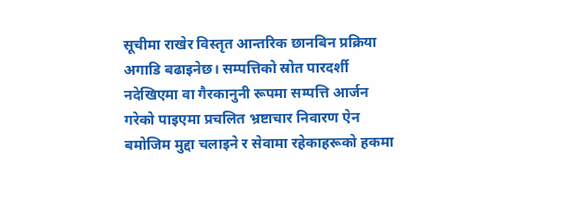सूचीमा राखेर विस्तृत आन्तरिक छानबिन प्रक्रिया अगाडि बढाइनेछ। सम्पत्तिको स्रोत पारदर्शी नदेखिएमा वा गैरकानुनी रूपमा सम्पत्ति आर्जन गरेको पाइएमा प्रचलित भ्रष्टाचार निवारण ऐन बमोजिम मुद्दा चलाइने र सेवामा रहेकाहरूको हकमा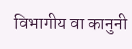विभागीय वा कानुनी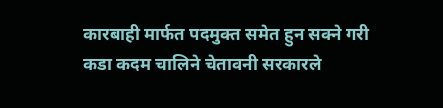कारबाही मार्फत पदमुक्त समेत हुन सक्ने गरी कडा कदम चालिने चेतावनी सरकारले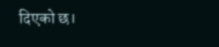दिएको छ।